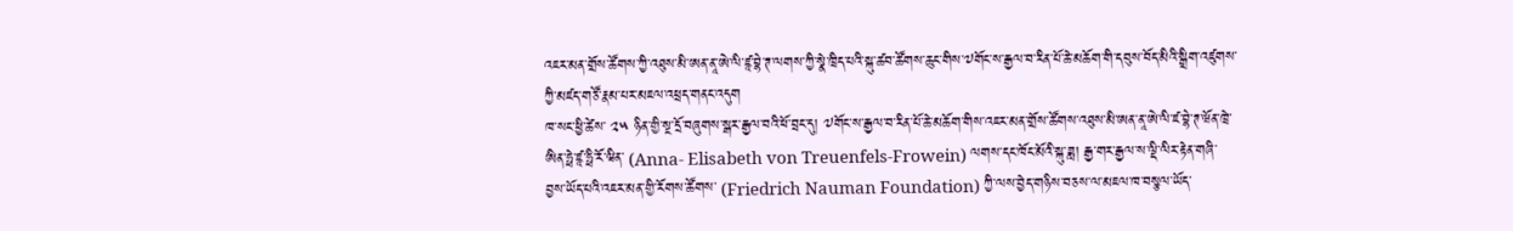འཇར་མན་གྲོས་ཚོགས་ཀྱི་འཐུས་མི་ཨན་ནཱ་ཨེ་ལི་ཛཱ་བྷེ་ཊ་ལགས་ཀྱི་སྣེ་ཁྲིད་པའི་སྐུ་ཚབ་ཚོགས་ཆུང་གིས་༧གོང་ས་རྒྱལ་བ་རིན་པོ་ཆེ་མཆོག་གི་དབུས་བོད་མིའི་སྒྲིག་འཛུགས་ཀྱི་མཛད་གཙོ་རྣམ་པར་མཇལ་འཕྲད་གནང་འདུག
ཁ་སང་ཕྱི་ཚེས་ ༢༥ ཉིན་གྱི་སྔ་དྲོ་བཞུགས་སྒར་རྒྱལ་བའི་ཕོ་བྲང་དུ། ༧གོང་ས་རྒྱལ་བ་རིན་པོ་ཆེ་མཆོག་གིས་འཇར་མན་གྲོས་ཚོགས་འཐུས་མི་ཨན་ནཱ་ཨེ་ལི་ཛ་བྷེ་ཊ་ཝོན་ཁྲེ་ཨིན་ཧྥེ་ཛཱ་ཧྥི་རོ་ཝིན་ (Anna- Elisabeth von Treuenfels-Frowein) ལགས་དང་ཁོང་མོའི་སྐུ་ཟླ། རྒྱ་གར་རྒྱལ་ས་ལྡི་ལིར་རྟེན་གཞི་བྱས་ཡོད་པའི་འཇར་མན་གྱི་རོགས་ཚོགས་ (Friedrich Nauman Foundation) ཀྱི་ལས་བྱེད་གཉིས་བཅས་ལ་མཇལ་ཁ་བསྩལ་ཡོད་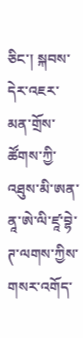ཅིང་། སྐབས་དེར་འཇར་མན་གྲོས་ཚོགས་ཀྱི་འཐུས་མི་ཨན་ནཱ་ཨེ་ལི་ཛཱ་བྷེ་ཊ་ལགས་ཀྱིས་གསར་འགོད་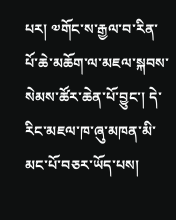པར། ༧གོང་ས་རྒྱལ་བ་རིན་པོ་ཆེ་མཆོག་ལ་མཇལ་སྐབས་སེམས་ཚོར་ཆེན་པོ་བྱུང་། དེ་རིང་མཇལ་ཁ་ཞུ་མཁན་མི་མང་པོ་བཅར་ཡོད་པས།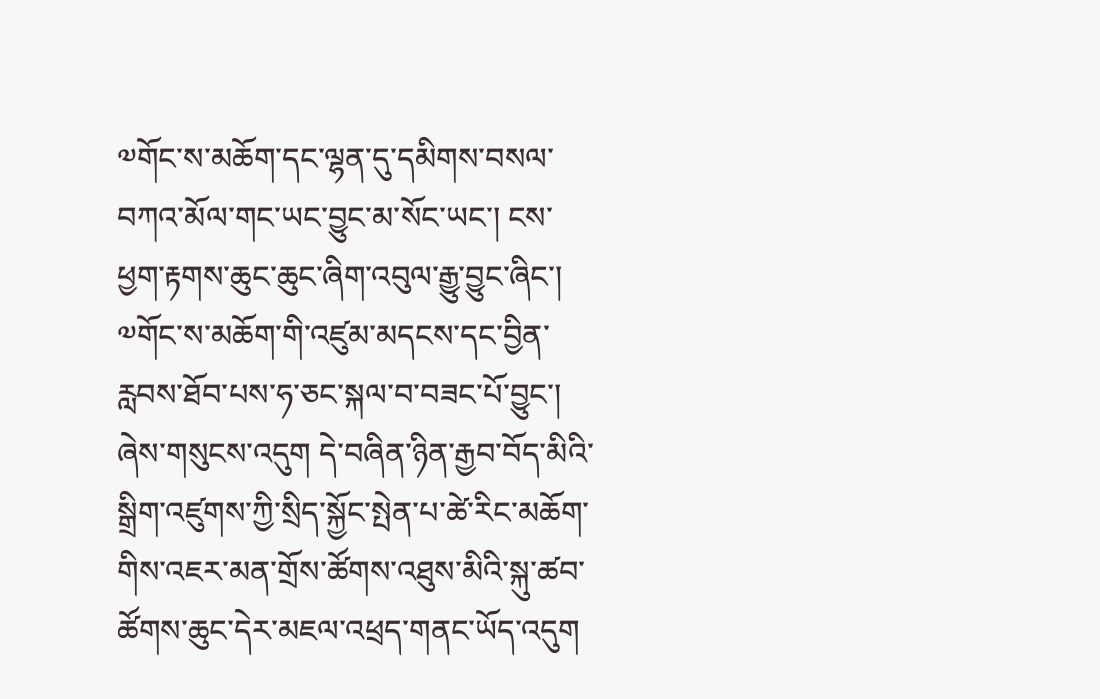༧གོང་ས་མཆོག་དང་ལྷན་དུ་དམིགས་བསལ་བཀའ་མོལ་གང་ཡང་བྱུང་མ་སོང་ཡང་། ངས་ཕྱག་རྟགས་ཆུང་ཆུང་ཞིག་འབུལ་རྒྱུ་བྱུང་ཞིང་། ༧གོང་ས་མཆོག་གི་འཛུམ་མདངས་དང་བྱིན་རླབས་ཐོབ་པས་ཧ་ཅང་སྐལ་བ་བཟང་པོ་བྱུང་། ཞེས་གསུངས་འདུག དེ་བཞིན་ཉིན་རྒྱབ་བོད་མིའི་སྒྲིག་འཛུགས་ཀྱི་སྲིད་སྐྱོང་སྤེན་པ་ཚེ་རིང་མཆོག་གིས་འཇར་མན་གྲོས་ཚོགས་འཐུས་མིའི་སྐུ་ཚབ་ཚོགས་ཆུང་དེར་མཇལ་འཕྲད་གནང་ཡོད་འདུག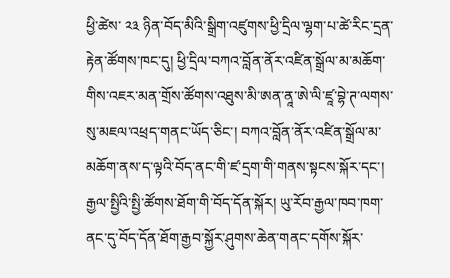ཕྱི་ཚེས་ ༢༣ ཉིན་བོད་མིའི་སྒྲིག་འཛུགས་ཕྱི་དྲིལ་ལྷག་པ་ཚེ་རིང་དྲན་རྟེན་ཚོགས་ཁང་དུ། ཕྱི་དྲིལ་བཀའ་བློན་ནོར་འཛིན་སྒྲོལ་མ་མཆོག་གིས་འཇར་མན་གྲོས་ཚོགས་འཐུས་མི་ཨན་ནཱ་ཨེ་ལི་ཛཱ་བྷེ་ཊ་ལགས་སུ་མཇལ་འཕྲད་གནང་ཡོད་ཅིང་། བཀའ་བློན་ནོར་འཛིན་སྒྲོལ་མ་མཆོག་ནས་ད་ལྟའི་བོད་ནང་གི་ཛ་དྲག་གི་གནས་སྟངས་སྐོར་དང་། རྒྱལ་སྤྱིའི་སྤྱི་ཚོགས་ཐོག་གི་བོད་དོན་སྐོར། ཡུ་རོབ་རྒྱལ་ཁབ་ཁག་ནང་དུ་བོད་དོན་ཐོག་རྒྱབ་སྐྱོར་ཤུགས་ཆེན་གནང་དགོས་སྐོར་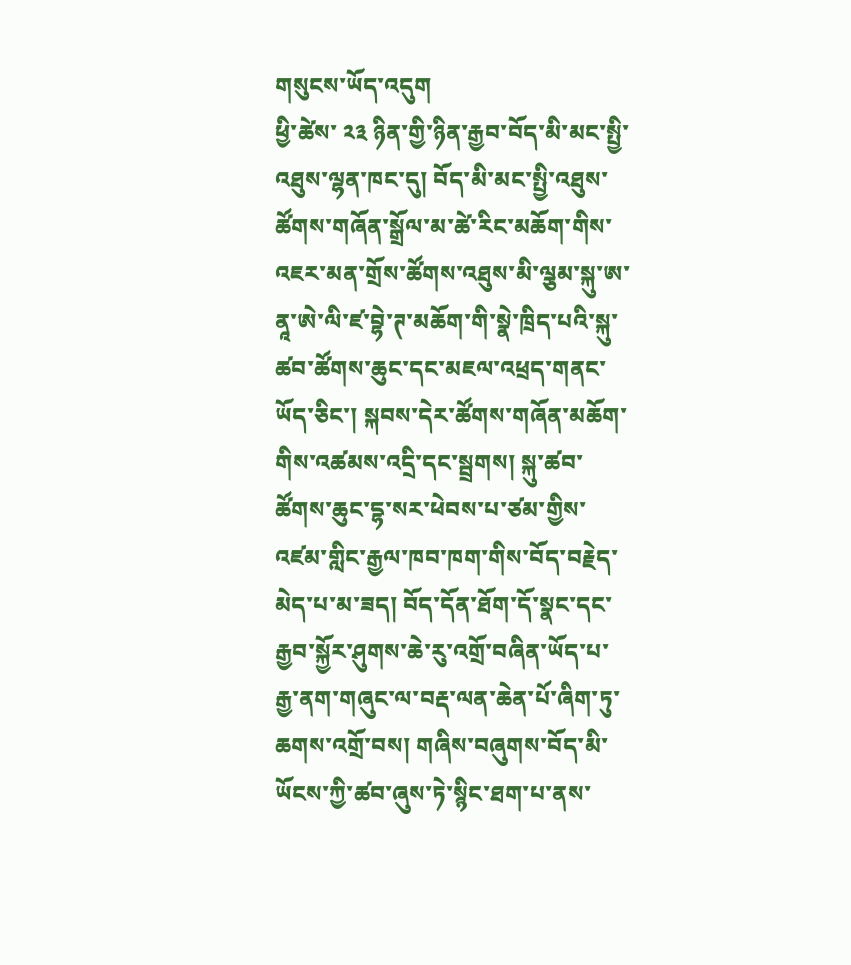གསུངས་ཡོད་འདུག
ཕྱི་ཚེས་ ༢༣ ཉིན་གྱི་ཉིན་རྒྱབ་བོད་མི་མང་སྤྱི་འཐུས་ལྷན་ཁང་དུ། བོད་མི་མང་སྤྱི་འཐུས་ཚོགས་གཞོན་སྒྲོལ་མ་ཚེ་རིང་མཆོག་གིས་འཇར་མན་གྲོས་ཚོགས་འཐུས་མི་ལྕམ་སྐུ་ཨ་ནཱ་ཨེ་ལི་ཛ་བྷེ་ཊ་མཆོག་གི་སྣེ་ཁྲིད་པའི་སྐུ་ཚབ་ཚོགས་ཆུང་དང་མཇལ་འཕྲད་གནང་ཡོད་ཅིང་། སྐབས་དེར་ཚོགས་གཞོན་མཆོག་གིས་འཚམས་འདྲི་དང་སྦྲགས། སྐུ་ཚབ་ཚོགས་ཆུང་དྷ་སར་ཕེབས་པ་ཙམ་གྱིས་འཛམ་གླིང་རྒྱལ་ཁབ་ཁག་གིས་བོད་བརྗེད་མེད་པ་མ་ཟད། བོད་དོན་ཐོག་དོ་སྣང་དང་རྒྱབ་སྐྱོར་ཤུགས་ཆེ་རུ་འགྲོ་བཞིན་ཡོད་པ་རྒྱ་ནག་གཞུང་ལ་བརྡ་ལན་ཆེན་པོ་ཞིག་ཏུ་ཆགས་འགྲོ་བས། གཞིས་བཞུགས་བོད་མི་ཡོངས་ཀྱི་ཚབ་ཞུས་ཏེ་སྙིང་ཐག་པ་ནས་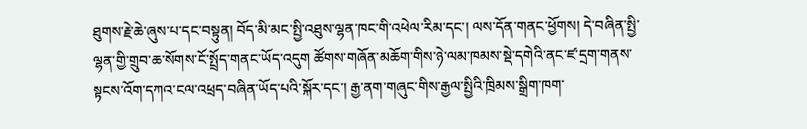ཐུགས་རྗེ་ཆེ་ཞུས་པ་དང་བསྟུན། བོད་མི་མང་སྤྱི་འཐུས་ལྷན་ཁང་གི་འཕེལ་རིམ་དང་། ལས་དོན་གནང་ཕྱོགས། དེ་བཞིན་སྤྱི་ལྷན་གྱི་གྲུབ་ཆ་སོགས་ངོ་སྤྲོད་གནང་ཡོད་འདུག ཚོགས་གཞོན་མཆོག་གིས་ཉེ་ལམ་ཁམས་སྡེ་དགེའི་ནང་ཛ་དྲག་གནས་སྟངས་འོག་དཀའ་ངལ་འཕྲད་བཞིན་ཡོད་པའི་སྐོར་དང་། རྒྱ་ནག་གཞུང་གིས་རྒྱལ་སྤྱིའི་ཁྲིམས་སྒྲིག་ཁག་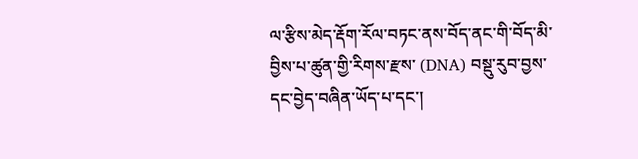ལ་རྩིས་མེད་རྡོག་རོལ་བཏང་ནས་བོད་ནང་གི་བོད་མི་བྱིས་པ་ཚུན་གྱི་རིགས་རྫས་ (DNA) བསྡུ་རུབ་བྱས་དང་བྱེད་བཞིན་ཡོད་པ་དང་།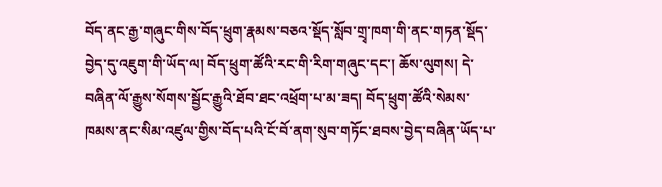བོད་ནང་རྒྱ་གཞུང་གིས་བོད་ཕྲུག་རྣམས་བཅའ་སྡོད་སློབ་གྲྭ་ཁག་གི་ནང་གཏན་སྡོད་བྱེད་དུ་འཇུག་གི་ཡོད་ལ། བོད་ཕྲུག་ཚོའི་རང་གི་རིག་གཞུང་དང་། ཆོས་ལུགས། དེ་བཞིན་ལོ་རྒྱུས་སོགས་སྦྱོང་རྒྱུའི་ཐོབ་ཐང་འཕྲོག་པ་མ་ཟད། བོད་ཕྲུག་ཚོའི་སེམས་ཁམས་ནང་སིམ་འཛུལ་གྱིས་བོད་པའི་ངོ་བོ་ནག་སུབ་གཏོང་ཐབས་བྱེད་བཞིན་ཡོད་པ་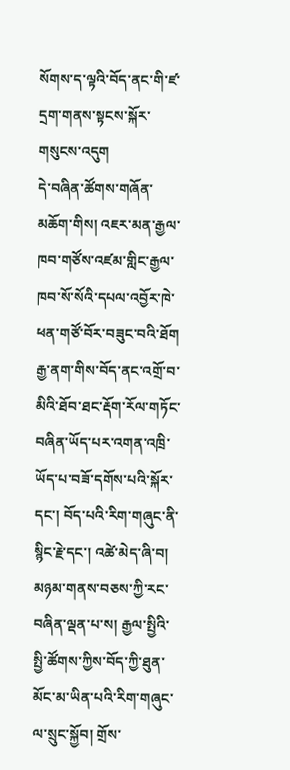སོགས་ད་ལྟའི་བོད་ནང་གི་ཛ་དྲག་གནས་སྟངས་སྐོར་གསུངས་འདུག
དེ་བཞིན་ཚོགས་གཞོན་མཆོག་གིས། འཇར་མན་རྒྱལ་ཁབ་གཙོས་འཛམ་གླིང་རྒྱལ་ཁབ་སོ་སོའི་དཔལ་འབྱོར་ཁེ་ཕན་གཙོ་བོར་བཟུང་བའི་ཐོག རྒྱ་ནག་གིས་བོད་ནང་འགྲོ་བ་མིའི་ཐོབ་ཐང་རྡོག་རོལ་གཏོང་བཞིན་ཡོད་པར་འགན་འཁྲི་ཡོད་པ་བཟོ་དགོས་པའི་སྐོར་དང་། བོད་པའི་རིག་གཞུང་ནི་སྙིང་རྗེ་དང་། འཚེ་མེད་ཞི་བ། མཉམ་གནས་བཅས་ཀྱི་རང་བཞིན་ལྡན་པ་ས། རྒྱལ་སྤྱིའི་སྤྱི་ཚོགས་ཀྱིས་བོད་ཀྱི་ཐུན་མོང་མ་ཡིན་པའི་རིག་གཞུང་ལ་སྲུང་སྐྱོབ། གྲོས་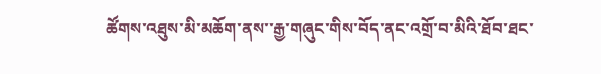ཚོགས་འཐུས་མི་མཆོག་ནས་་རྒྱ་གཞུང་གིས་བོད་ནང་འགྲོ་བ་མིའི་ཐོབ་ཐང་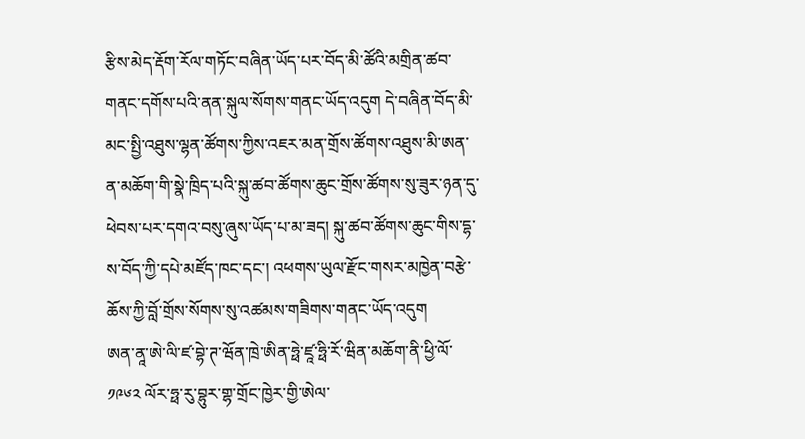རྩིས་མེད་རྡོག་རོལ་གཏོང་བཞིན་ཡོད་པར་བོད་མི་ཚོའི་མགྲིན་ཚབ་གནང་དགོས་པའི་ནན་སྐུལ་སོགས་གནང་ཡོད་འདུག དེ་བཞིན་བོད་མི་མང་སྤྱི་འཐུས་ལྷན་ཚོགས་ཀྱིས་འཇར་མན་གྲོས་ཚོགས་འཐུས་མི་ཨན་ན་མཆོག་གི་སྣེ་ཁྲིད་པའི་སྐུ་ཚབ་ཚོགས་ཆུང་གྲོས་ཚོགས་སུ་ཟུར་ཉན་དུ་ཕེབས་པར་དགའ་བསུ་ཞུས་ཡོད་པ་མ་ཟད། སྐུ་ཚབ་ཚོགས་ཆུང་གིས་དྷ་ས་བོད་ཀྱི་དཔེ་མཛོད་ཁང་དང་། འཕགས་ཡུལ་རྫོང་གསར་མཁྱེན་བརྩེ་ཆོས་ཀྱི་བློ་གྲོས་སོགས་སུ་འཚམས་གཟིགས་གནང་ཡོད་འདུག
ཨན་ནཱ་ཨེ་ལི་ཛ་བྷེ་ཊ་ཝོན་ཁྲེ་ཨིན་ཧྥེ་ཛཱ་ཧྥི་རོ་ཝིན་མཆོག་ནི་ཕྱི་ལོ་ ༡༩༦༢ ལོར་ཧྥ་རུ་བྷུར་གྷ་གྲོང་ཁྱེར་གྱི་ཨེལ་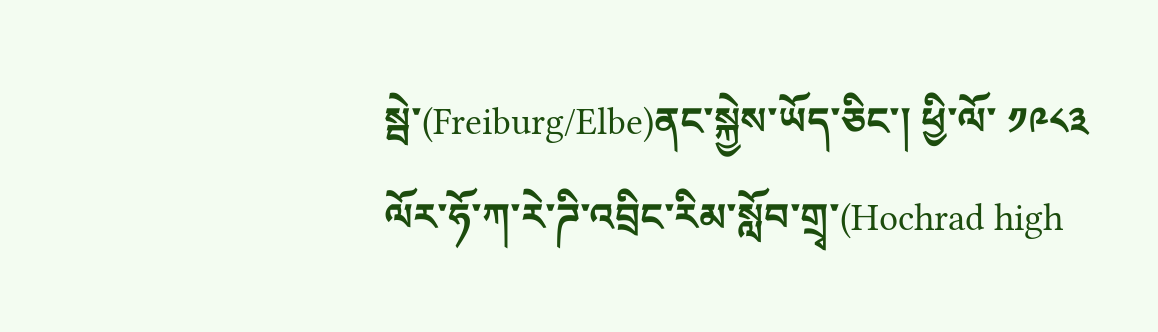སྦེ་(Freiburg/Elbe)ནང་སྐྱེས་ཡོད་ཅིང་། ཕྱི་ལོ་ ༡༩༨༣ ལོར་ཧོ་ཀ་རེ་ཌི་འབྲིང་རིམ་སློབ་གྲྭ་(Hochrad high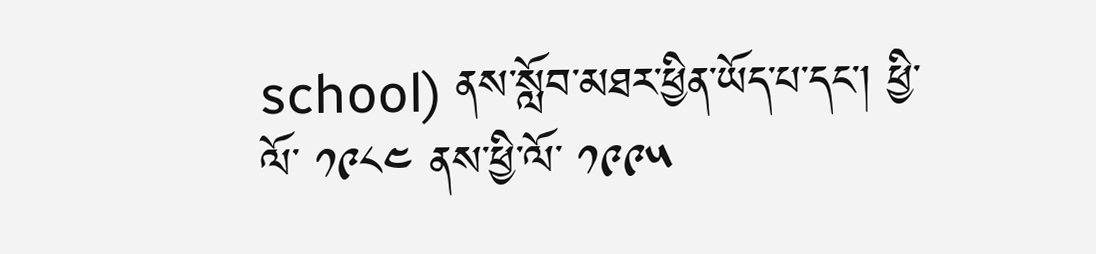school) ནས་སློབ་མཐར་ཕྱིན་ཡོད་པ་དང་། ཕྱི་ལོ་ ༡༩༨༤ ནས་ཕྱི་ལོ་ ༡༩༩༥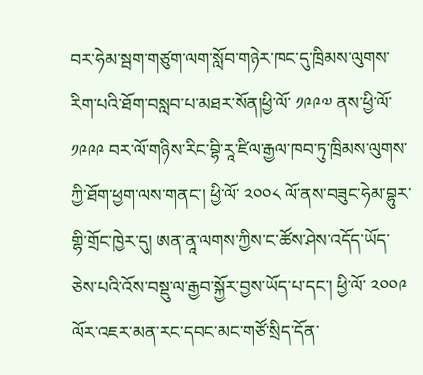བར་ཧེམ་སྦག་གཙུག་ལག་སློབ་གཉེར་ཁང་དུ་ཁྲིམས་ལུགས་རིག་པའི་ཐོག་བསླབ་པ་མཐར་སོན།ཕྱི་ལོ་ ༡༩༩༧ ནས་ཕྱི་ལོ་ ༡༩༩༩ བར་ལོ་གཉིས་རིང་བྷི་རཱ་ཛིལ་རྒྱལ་ཁབ་ཏུ་ཁྲིམས་ལུགས་ཀྱི་ཐོག་ཕྱག་ལས་གནང་། ཕྱི་ལོ་ ༢༠༠༨ ལོ་ནས་བཟུང་ཧེམ་བྷུར་གྷི་གྲོང་ཁྱེར་དུ། ཨན་ནཱ་ལགས་ཀྱིས་ང་ཚོས་ཤེས་འདོད་ཡོད་ཅེས་པའི་འོས་བསྡུ་ལ་རྒྱབ་སྐྱོར་བྱས་ཡོད་པ་དང་། ཕྱི་ལོ་ ༢༠༠༩ ལོར་འཇར་མན་རང་དབང་མང་གཙོ་སྲིད་དོན་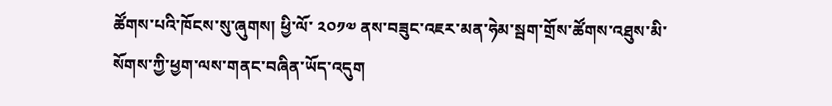ཚོགས་པའི་ཁོངས་སུ་ཞུགས། ཕྱི་ལོ་ ༢༠༡༧ ནས་བཟུང་འཇར་མན་ཧེམ་སྦག་གྲོས་ཚོགས་འཐུས་མི་སོགས་ཀྱི་ཕྱག་ལས་གནང་བཞིན་ཡོད་འདུག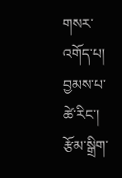གསར་འགོད་པ། བྱམས་པ་ཚེ་རིང་། རྩོམ་སྒྲིག་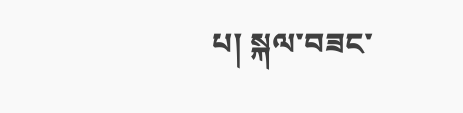པ། སྐལ་བཟང་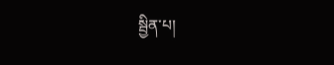སྦྱིན་པ།